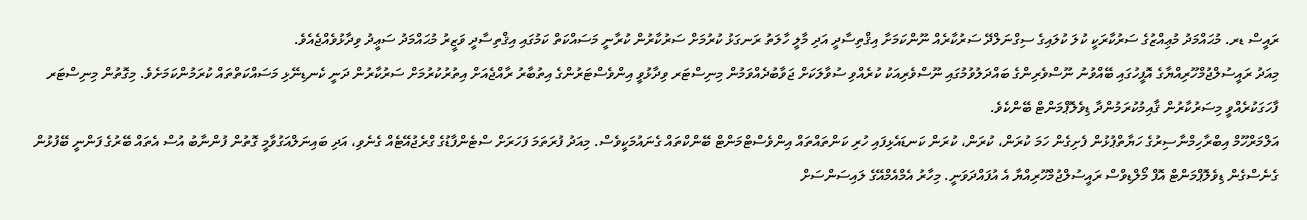ރައީސް ޑރ. މުޙައްމަދު މުޢިއްޒުގެ ސަރުކާރަކީ ކުލަ ކުލައިގެ ސިގްނަލްދޭ ސަރުކާރެއް ނޫންކަމަށާ އިޤްތިސާދީ އަދި މާލީ ހާލަތު ރަނގަޅު ކުރުމަށް ސަރުކާރުން ކުރާނީ މަސައްކަތް ކަމުގައި އިޤްތިސާދީ ވަޒީރު މުޙައްމަދު ސަޢީދު ވިދާޅުވެއްޖެއެވެ.
މިއަދު ރައީސުލްޖުމްހޫރިއްޔާގެ އޮފީހުގައި ބޭއްވުނު ނޫސްވެރިންގެ ބައްދަލުވުމުގައި ނޫސްވެރިއަކު ކުރެއްވި ސުވާލަކަށް ޖަވާބުދެއްވަމުން މިނިސްޓަރ ވިދާޅުވީ އިންވެސްޓަރުންގެ އިތުބާރު ރާއްޖެއަށް އިތުރުކުރުމަށް ސަރުކާރުން ދަނީ ކެނޑިނޭޅި މަސައްކަތްތައް ކުރަމުންކަމަށެވެ. މިގޮތުން މިނިސްޓަރ ފާހަގަކުރެއްވީ މިސަރުކާރުން ޤާއިމުކުރަމުންދާ ޑިވެލޮޕްމަންޓް ބޭންކެވެ.
އަލްމަރްހޫމް އިބްރާހިމްނާސިރުގެ ހަޔާތްޕުޅުން ފެށިގެން ހަމަ ކުރަން، ކުރަން، ކުރަން ކަނޑައެޅިފައި ހުރި ކަންތައްތައް އިންވެސްޓްމަންޓް ބޭންކްތައް ގެނައުމަކީވެސް. މިއަދު ފުރަތަމަ ފަހަރަށް ސްޓެންފާޑުގެ ގްރެޖުއޭޓެއް ގެނެވި، އަދި ބައިނަލްއަގުވާމީ ގޮތުން ފުންނާބު އުސް އެތައް ބޭރުގެ ފަންނީ ބޭފުޅުން ގެނެސްގެން ޑިވެލޮޕްމަންޓް އޮފް މޯލްޑިވްސް ރައީސުލްޖުމްހޫރިއްޔާ އެ އުފައްދަވަނީ. މިހާރު އެމްއެމްއޭގެ ލައިސަންސަށް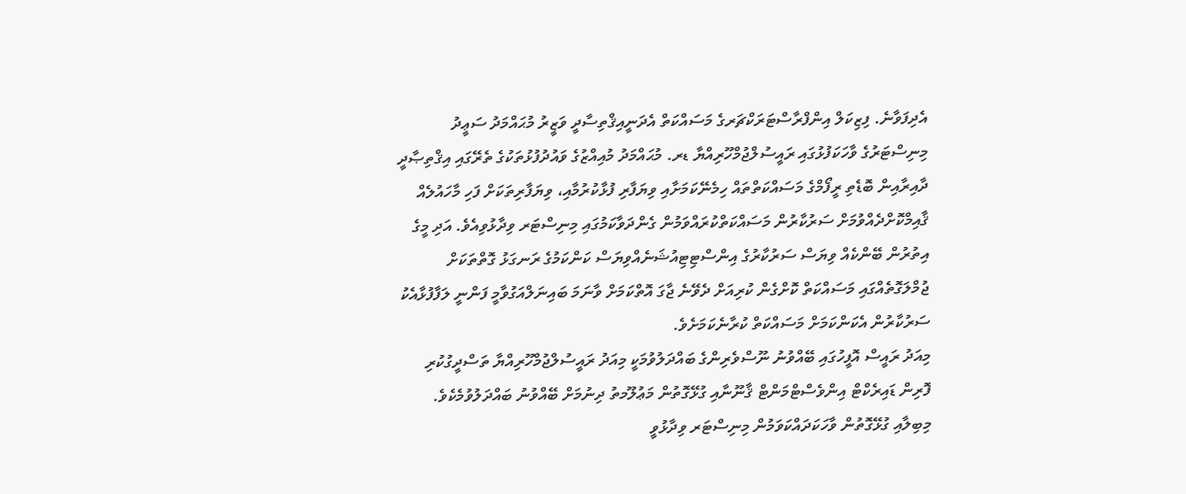އެދިފަވާނެ. ފިޒިކަލް އިންފްރާސްޓަރަކްޗަރގެ މަސައްކަތް އެދަނީއިޤްތިސާދީ ވަޒީރު މުޙައްމަދު ސަޢީދު
މިނިސްޓަރުގެ ވާހަކަފުޅުގައި ރައީސުލްޖުމްހޫރިއްޔާ ޑރ. މުޙައްމަދު މުއިއްޒުގެ ވައުދުފުޅުތަކުގެ ތެރޭގައި އިޤްތިޞާދީ ދާއިރާއިން ބޮޑެތި ރީފޯމްގެ މަސައްކަތްތައް ހިމެނޭކަމަށާއި ވިޔަފާރި ފުޅާކުރުމާއި، ވިޔަފާރިތަކަށް ފަހި މާހައުލެއް ޤާއިމްކޮށްދެއްވުމަށް ސަރުކާރުން މަސައްކަތްކުރައްވަމުން ގެންދަވާކަމުގައި މިނިސްޓަރ ވިދާޅުވިއެވެ. އަދި މީގެ އިތުރުން ބޭންކެއް ވިޔަސް ސަރުކާރުގެ އިންސްޓިޓިއުޝަނެއްވިޔަސް ކަންކަމުގެ ރަނގަޅު ގޮތްތަކަށް ޖުމްލަގޮތެއްގައި މަސައްކަތް ކޮށްގެން ކުރިއަށް ދެވޭނެ ޖާގަ އޮތްކަމަށް ވާނަމަ ބައިނަލްއަގުވާމީ ފަންނީ ލަފާފުޅާއެކު ސަރުކާރުން އެކަންކަމަށް މަސައްކަތް ކުރާނެކަމަށެވެ.
މިއަދު ރައީސް އޮފީހުގައި ބޭއްވުނު ނޫސްވެރިންގެ ބައްދަލުވުމަކީ މިއަދު ރައީސުލްޖުމްހޫރިއްޔާ ތަސްދީގުކުރި ފޮރިން ޑައިރެކްޓް އިންވެސްޓްމަންޓް ޤާނޫނާއި ގުޅޭގޮތުން މަޢުލޫމތު ދިނުމަށް ބޭއްވުނު ބައްދަލުވުމެކެވެ. މިބިލާއި ގުޅޭގޮތުން ވާހަކަދައްކަވަމުން މިނިސްޓަރ ވިދާޅުވީ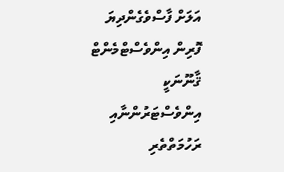އަލަށް ފާސްވެގެންދިޔަ ފޮރިން އިންވެސްޓްމެންޓް ޤާނޫނަކީ އިންވެސްޓަރުންނާއި ރަހުމަތްތެރި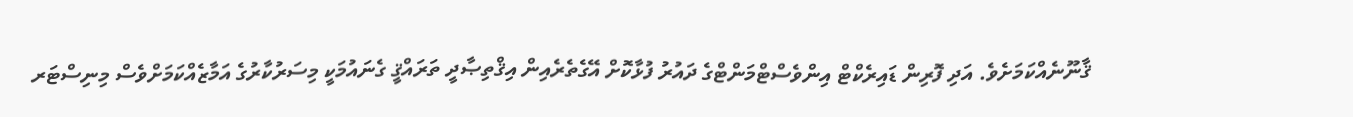ޤާނޫނެއްކަމަށެވެ. އަދި ފޮރިން ޑައިރެކްޓް އިންވެސްޓްމަންޓްގެ ދައުރު ފުޅާކޮށް އޭގެތެރެއިން އިޤްތިޞާދީ ތަރައްޤީ ގެނައުމަކީ މިސަރުކާރުގެ އަމާޒެއްކަމަށްވެސް މިނިސްޓަރ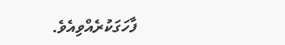ފާހަގަކުރެއްވިއެވެ.